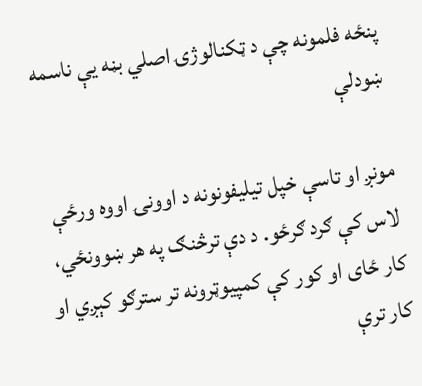پنځه فلمونه چې د ټکنالوژۍ اصلي بڼه یې ناسمه ښودلې

مونږ او تاسې خپل تیلیفونونه د اوونۍ اووه ورځې لاس کې ګرد ګرځو. د دې ترڅنګ په هر ښوونځي، کار ځای او کور کې کمپیوټرونه تر سترګو کېږي او کار ترې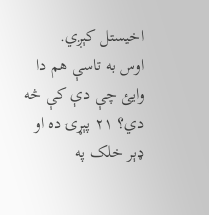اخیستل کېږي.
اوس به تاسې هم دا وايئ چې دې کې څه دي؟ ۲۱ پېړۍ ده او ډېر خلک په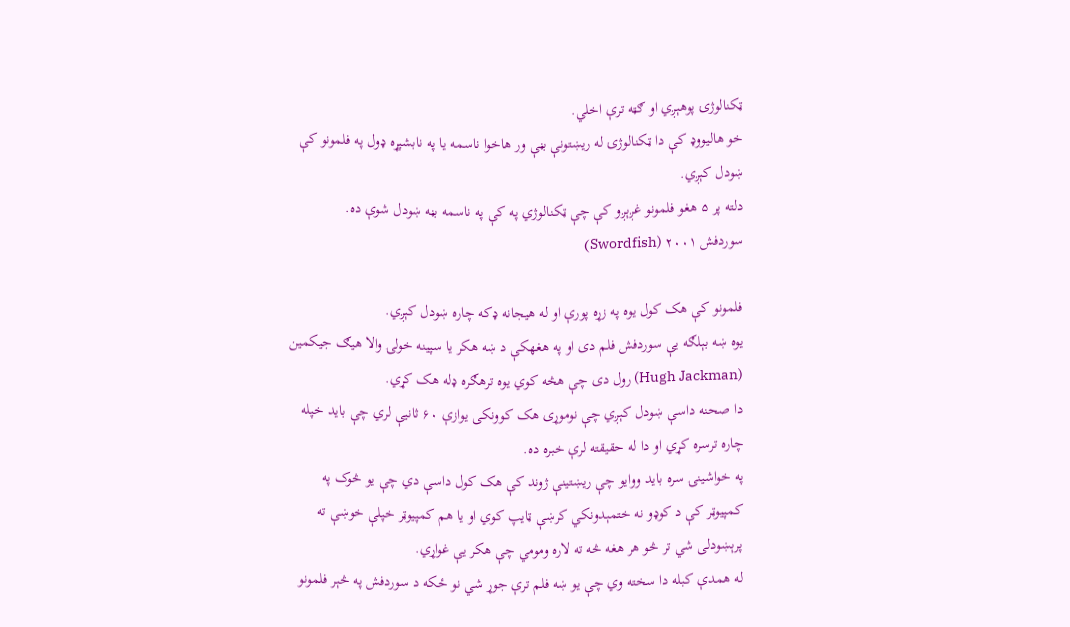ټکنالوژۍ پوهېږي او ګټه ترې اخلي.
خو هالیووډ کې دا ټکنالوژۍ له ريښتونې بڼې ور هاخوا ناسمه یا په نابشپړه ډول په فلمونو کې ښودل کېږي.
دلته پر ۵ هغو فلمونو غږېږو کې چې ټکنالوژي په کې په ناسمه بڼه ښودل شوې ده.
سوردفش Swordfish) ۲۰۰۱)

فلمونو کې هک کول یوه په زړه پورې او له هیجانه ډکه چاره ښودل کېږي.
یوه ښه بېلګه یې سوردفش فلم دی او په هغهکې د ښه هکر یا سپینه خولۍ والا هیګ جیکمین (Hugh Jackman) رول دی چې هڅه کوي یوه ترهګره ډله هک کړي.
دا صحنه داسې ښودل کېږي چې نوموړی هک کوونکی یوازې ۶۰ ثانیې لري چې باید خپله چاره ترسره کړي او دا له حقیقته لرې خبره ده.
په خواشینۍ سره باید ووایو چې ریښتینې ژوند کې هک کول داسې دي چې یو څوک په کمپیوټر کې د کوډو نه ختمېدونکي کرښې ټایپ کوي او یا هم کمپیوټر خپلې خوښې ته پرېښودلی شي تر څو هر هغه څه ته لاره ومومي چې هکر یې غواړي.
له همدې کبله دا سخته وي چې یو ښه فلم ترې جوړ شي نو ځکه د سوردفش په څېر فلمونو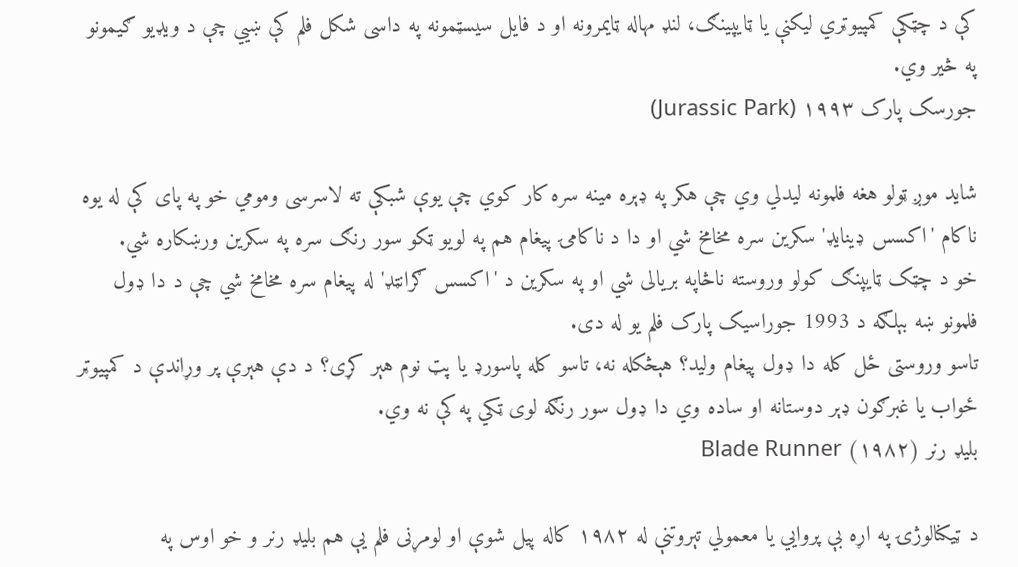کې د چټکې کمپیوټري لیکنې یا ټایپینګ، لنډ مهاله ټایمرونه او د فایل سیسټمونه په داسی شکل فلم کې ښيي چې د ویډیو ګیمونو په څیر وي.
جورسک پارک ۱۹۹۳ (Jurassic Park)

شاید موږ ټولو هغه فلمونه لیدلي وي چې هکر په ډېره مینه سره کار کوي چې یوې شبکې ته لاسرسی ومومي خو په پای کې له یوه ناکام 'اکسس ډینایډ' سکرین سره مخامخ شي او دا د ناکامۍ پیغام هم په لویو ټکو سور رنګ سره په سکرین ورښکاره شي.
خو د چټک ټایپنګ کولو وروسته ناڅاپه بریالی شي او په سکرین د 'اکسس ګرانټډ' له پیغام سره مخامخ شي چې د دا ډول فلمونو ښه بېلګه د 1993 جوراسیک پارک فلم یو له دی.
تاسو وروستی ځل کله دا ډول پیغام ولید؟ هېڅکله نه، تاسو کله پاسورډ یا پټ نوم هېر کړی؟ د دې هېرې پر وړاندې د کمپیوټر ځواب یا غبرګون ډېر دوستانه او ساده وي دا ډول سور رنګه لوی ټکي په کې نه وي.
بلیډ رنر (۱۹۸۲) Blade Runner

د ټیکنالوژۍ په اړه بې پروايي یا معمولي تېروتنې له ۱۹۸۲ کاله پیل شوې او لومړنی فلم یې هم بلیډ رنر و خو اوس په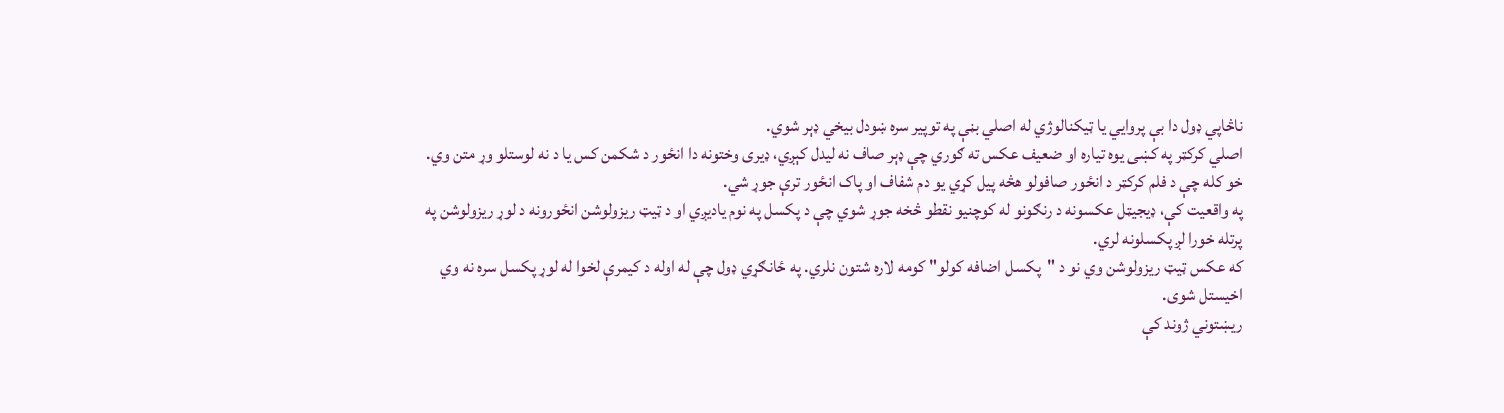ناڅاپي ډول دا بې پروايي یا ټیکنالوژي له اصلي بڼې په توپیر سره ښودل بیخي ډېر شوي.
اصلي کرکټر په کښی یوه تیاره او ضعیف عکس ته ګوري چې ډېر صاف نه لیدل کېږي، ډیری وختونه دا انځور د شکمن کس یا د نه لوستلو وړ متن وي.
خو کله چې د فلم کرکټر د انځور صافولو هڅه پیل کړي یو دم شفاف او پاک انځور ترې جوړ شي.
په واقعیت کې، ډیجیټل عکسونه د رنګونو له کوچنیو نقطو څخه جوړ شوي چې د پکسل په نوم یادیږي او د ټیټ ریزولوشن انځورونه د لوړ ریزولوشن په پرتله خورا لږ پکسلونه لري.
که عکس ټیټ ریزولوشن وي نو د "پکسل اضافه کولو" کومه لاره شتون نلري. په ځانګړي ډول چې له اوله د کیمرې لخوا له لوړ پکسل سره نه وي اخیستل شوی.
ريښتوني ژوند کې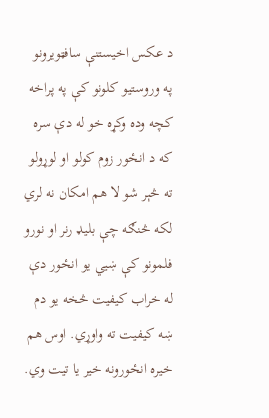د عکس اخیستنې سافټویرونو په وروستيو کلونو کې په پراخه کچه وده وکړه خو له دې سره که د انځور زوم کولو او لوړولو ته څېر شو لا هم امکان نه لري لکه څنګه چې بلیډ رنر او نورو فلمونو کې ښيي یو انځور دې له خراب کیفیت څخه یو دم ښه کیفیت ته واوړي. اوس هم خیره انځورونه خیر یا تیت وي.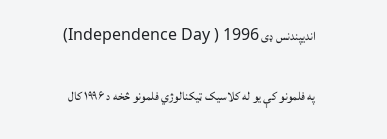اندیپندنس ډی Independence Day ) 1996)

په فلمونو کې یو له کلاسیک ټیکنالوژي فلمونو څخه د ۱۹۹۶ کال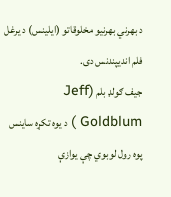د بهرني بهرنیو مخلوقاتو (ایلینس) د یرغل فلم اندیپندنس دی.
جیف ګولډ بلم (Jeff Goldblum ) د یوه تکړه ساینس پوه رول لوبوي چې یوازې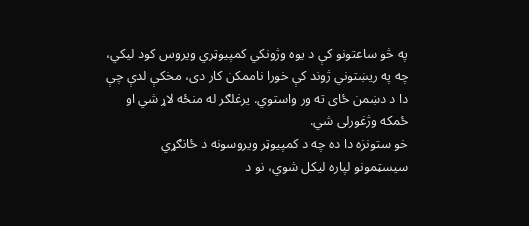په څو ساعتونو کې د یوه وژونکي کمپیوټري ویروس کود لیکي، چه په ريښتوني ژوند کې خورا ناممکن کار دی، مخکې لدې چې دا د دښمن ځای ته ور واستوي. یرغلګر له منځه لاړ شي او ځمکه وژغورلی شي.
خو ستونزه دا ده چه د کمپیوټر ویروسونه د ځانګړي سیسټمونو لپاره لیکل شوي، نو د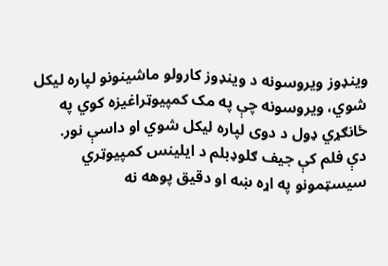وینډوز ویروسونه د وینډوز کارولو ماشینونو لپاره لیکل شوي، ویروسونه چې په مک کمپیوټراغیزه کوي په ځانګړي ډول د دوی لپاره لیکل شوي او داسې نور.
دې فلم کې جیف ګلوډبلم د ایلینس کمپیوټري سیسټمونو په اړه ښه او دقیق پوهه نه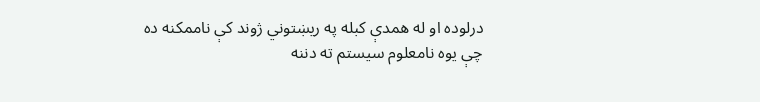درلوده او له همدې کبله په ريښتوني ژوند کې ناممکنه ده چې یوه نامعلوم سیستم ته دننه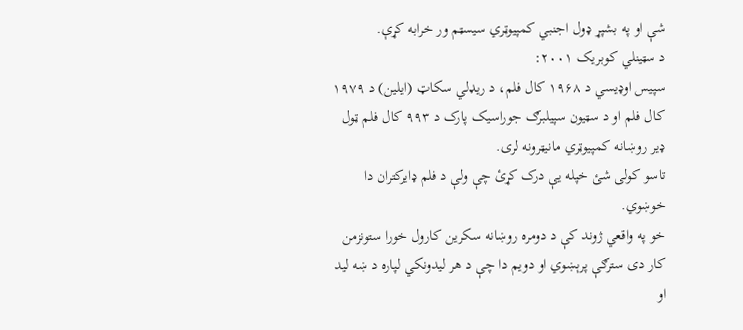شې او په بشپړ ډول اجنبي کمپیوټري سیسټم ور خرابه کړې.
د سټینلي کوبریک ۲۰۰۱:
سپیس اوډیسي د ۱۹۶۸ کال فلم، د ریډلي سکاټ (ایلین) د ۱۹۷۹ کال فلم او د سټیون سپیلبرګ جوراسیک پارک د ۹۹۳ کال فلم ټول ډیر روښانه کمپیوټري مانیټرونه لری.
تاسو کولی شئ خپله یې درک کړئ چې ولې د فلم ډایرکتران دا خوښوي.
خو په واقعي ژوند کې د دومره روښانه سکرین کارول خورا ستونزمن کار دی سترګې پرېښوي او دویم دا چې د هر لیدونکي لپاره د ښه لید او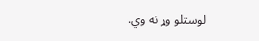لوستلو وړ نه وي.